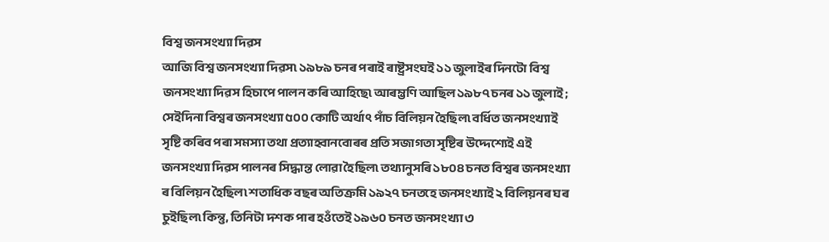বিশ্ব জনসংখ্যা দিৱস
আজি বিশ্ব জনসংখ্যা দিৱস৷ ১৯৮৯ চনৰ পৰাই ৰাষ্ট্ৰসংঘই ১১ জুলাইৰ দিনটো বিশ্ব জনসংখ্যা দিৱস হিচাপে পালন কৰি আহিছে৷ আৰম্ভণি আছিল ১৯৮৭ চনৰ ১১ জুলাই; সেইদিনা বিশ্বৰ জনসংখ্যা ৫০০ কোটি অৰ্থাৎ পাঁচ বিলিয়ন হৈছিল৷ বৰ্ধিত জনসংখ্যাই সৃষ্টি কৰিব পৰা সমস্যা তথা প্ৰত্যাহ্বানবোৰৰ প্ৰতি সজাগতা সৃষ্টিৰ উদ্দেশ্যেই এই জনসংখ্যা দিৱস পালনৰ সিদ্ধান্ত লোৱা হৈছিল৷ তথ্যানুসৰি ১৮০৪ চনত বিশ্বৰ জনসংখ্যা ৰ বিলিয়ন হৈছিল৷ শতাধিক বছৰ অতিক্ৰমি ১৯২৭ চনতহে জনসংখ্যাই ২ বিলিয়নৰ ঘৰ চুইছিল৷ কিন্তু, তিনিটা দশক পাৰ হওঁতেই ১৯৬০ চনত জনসংখ্যা ৩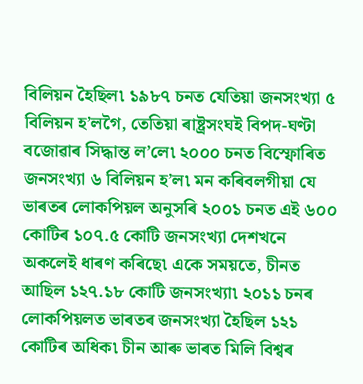বিলিয়ন হৈছিল৷ ১৯৮৭ চনত যেতিয়া জনসংখ্যা ৫ বিলিয়ন হ’লগৈ, তেতিয়া ৰাষ্ট্ৰসংঘই বিপদ-ঘণ্টা বজোৱাৰ সিদ্ধান্ত ল’লে৷ ২০০০ চনত বিস্ফোৰিত জনসংখ্যা ৬ বিলিয়ন হ’ল৷ মন কৰিবলগীয়া যে ভাৰতৰ লোকপিয়ল অনুসৰি ২০০১ চনত এই ৬০০ কোটিৰ ১০৭.৫ কোটি জনসংখ্যা দেশখনে অকলেই ধাৰণ কৰিছে৷ একে সময়তে, চীনত আছিল ১২৭.১৮ কোটি জনসংখ্যা৷ ২০১১ চনৰ লোকপিয়লত ভাৰতৰ জনসংখ্যা হৈছিল ১২১ কোটিৰ অধিক৷ চীন আৰু ভাৰত মিলি বিশ্বৰ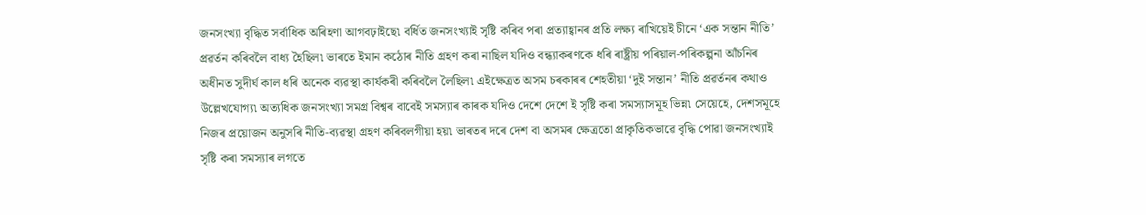জনসংখ্যা বৃদ্ধিত সৰ্বাধিক অৰিহণা আগবঢ়াইছে৷ বৰ্ধিত জনসংখ্যাই সৃষ্টি কৰিব পৰা প্ৰত্যাহ্বানৰ প্ৰতি লক্ষ্য ৰাখিয়েই চীনে ‘এক সন্তান নীতি’ প্ৰৱৰ্তন কৰিবলৈ বাধ্য হৈছিল৷ ভাৰতে ইমান কঠোৰ নীতি গ্ৰহণ কৰা নাছিল যদিও বন্ধ্যাকৰণকে ধৰি ৰাষ্ট্ৰীয় পৰিয়াল-পৰিকল্পনা আঁচনিৰ অধীনত সুদীৰ্ঘ কাল ধৰি অনেক ব্যৱস্থা কাৰ্যকৰী কৰিবলৈ লৈছিল৷ এইক্ষেত্ৰত অসম চৰকাৰৰ শেহতীয়া ‘দুই সন্তান’ নীতি প্ৰৱৰ্তনৰ কথাও উল্লেখযোগ্য৷ অত্যধিক জনসংখ্যা সমগ্ৰ বিশ্বৰ বাবেই সমস্যাৰ কাৰক যদিও দেশে দেশে ই সৃষ্টি কৰা সমস্যাসমূহ ভিন্ন৷ সেয়েহে, দেশসমূহে নিজৰ প্ৰয়োজন অনুসৰি নীতি-ব্যৱস্থা গ্ৰহণ কৰিবলগীয়া হয়৷ ভাৰতৰ দৰে দেশ বা অসমৰ ক্ষেত্ৰতো প্ৰাকৃতিকভাৱে বৃদ্ধি পোৱা জনসংখ্যাই সৃষ্টি কৰা সমস্যাৰ লগতে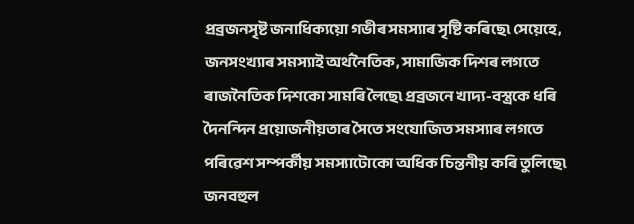প্ৰব্ৰজনসৃষ্ট জনাধিক্যয়ো গভীৰ সমস্যাৰ সৃষ্টি কৰিছে৷ সেয়েহে, জনসংখ্যাৰ সমস্যাই অৰ্থনৈতিক, সামাজিক দিশৰ লগতে ৰাজনৈতিক দিশকো সামৰি লৈছে৷ প্ৰব্ৰজনে খাদ্য-বস্ত্ৰকে ধৰি দৈনন্দিন প্ৰয়োজনীয়তাৰ সৈতে সংযোজিত সমস্যাৰ লগতে পৰিৱেশ সম্পৰ্কীয় সমস্যাটোকো অধিক চিন্তনীয় কৰি তুলিছে৷ জনবহুল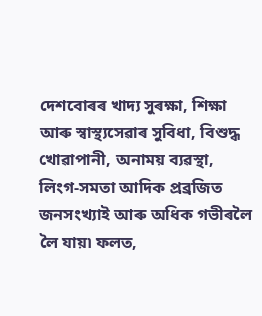দেশবোৰৰ খাদ্য সুৰক্ষা, শিক্ষা আৰু স্বাস্থ্যসেৱাৰ সুবিধা, বিশুদ্ধ খোৱাপানী, অনাময় ব্যৱস্থা, লিংগ-সমতা আদিক প্ৰব্ৰজিত জনসংখ্যাই আৰু অধিক গভীৰলৈ লৈ যায়৷ ফলত,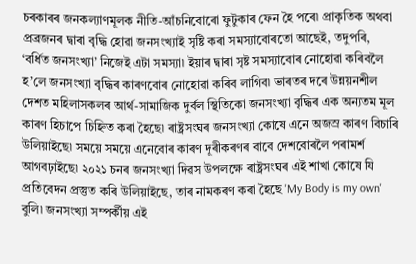চৰকাৰৰ জনকল্যাণমূলক নীতি-আঁচনিবোৰো ফুটুকাৰ ফেন হৈ পৰে৷ প্ৰাকৃতিক অথবা প্ৰব্ৰজনৰ দ্বাৰা বৃদ্ধি হোৱা জনসংখ্যাই সৃষ্টি কৰা সমস্যাবোৰতো আছেই, তদুপৰি, ‘বৰ্ধিত জনসংখ্যা’ নিজেই এটা সমস্যা৷ ইয়াৰ দ্বাৰা সৃষ্ট সমস্যাবোৰ নোহোৱা কৰিবলৈ হ’লে জনসংখ্যা বৃদ্ধিৰ কাৰণবোৰ নোহোৱা কৰিব লাগিব৷ ভাৰতৰ দৰে উন্নয়নশীল দেশত মহিলাসকলৰ আৰ্থ-সামাজিক দুৰ্বল স্থিতিকো জনসংখ্যা বৃদ্ধিৰ এক অন্যতম মূল কাৰণ হিচাপে চিহ্নিত কৰা হৈছে৷ ৰাষ্ট্ৰসংঘৰ জনসংখ্যা কোষে এনে অজস্ৰ কাৰণ বিচাৰি উলিয়াইছে৷ সময়ে সময়ে এনেবোৰ কাৰণ দূৰীকৰণৰ বাবে দেশবোৰলৈ পৰামৰ্শ আগবঢ়াইছে৷ ২০২১ চনৰ জনসংখ্যা দিৱস উপলক্ষে ৰাষ্ট্ৰসংঘৰ এই শাখা কোষে যি প্ৰতিবেদন প্ৰস্তুত কৰি উলিয়াইছে, তাৰ নামকৰণ কৰা হৈছে 'My Body is my own' বুলি৷ জনসংখ্যা সম্পৰ্কীয় এই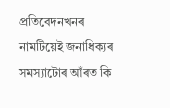প্ৰতিবেদনখনৰ নামটিয়েই জনাধিক্যৰ সমস্যাটোৰ আঁৰত কি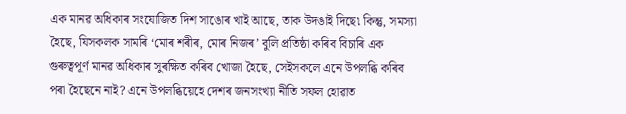এক মানৱ অধিকাৰ সংযোজিত দিশ সাঙোৰ খাই আছে, তাক উদঙাই দিছে৷ কিন্তু, সমস্যা হৈছে, যিসকলক সামৰি ‘মোৰ শৰীৰ, মোৰ নিজৰ’ বুলি প্ৰতিষ্ঠা কৰিব বিচাৰি এক গুৰুত্বপূৰ্ণ মানৱ অধিকাৰ সুৰক্ষিত কৰিব খোজা হৈছে, সেইসকলে এনে উপলব্ধি কৰিব পৰা হৈছেনে নাই? এনে উপলব্ধিয়েহে দেশৰ জনসংখ্যা নীতি সফল হোৱাত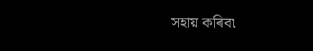সহায় কৰিব৷